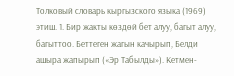Толковый словарь кыргызского языка (1969)
этиш. 1. Бир жакты көздөй бет алуу, багыт алуу, багыттоо. Беттеген жагын качырып, Белди ашыра жапырып («Эр Табылды»). Кетмен-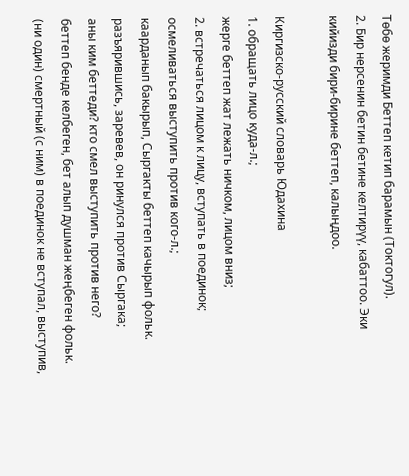Төбө жеримди Беттеп кетип барамын (Токтогул).
2. Бир нерсенин бетин бетине келтирүү, кабаттоо. Эки кийизди бири-бирине беттеп, калыңдоо.

Киргизско-русский словарь Юдахина
1. обращать лицо куда-л.;
жерге беттеп жат лежать ничком, лицом вниз;
2. встречаться лицом к лицу, вступать в поединок; осмеливаться выступить против кого-л.;
каарданып бакырып, Сыргакты беттеп качырып фольк. разъярившись, заревев, он ринулся против Сыргака;
аны ким беттеди? кто смел выступить против него?
беттеп бенде келбеген, бет алып душман жеңбеген фольк. (ни один) смертный (с ним) в поединок не вступал, выступив,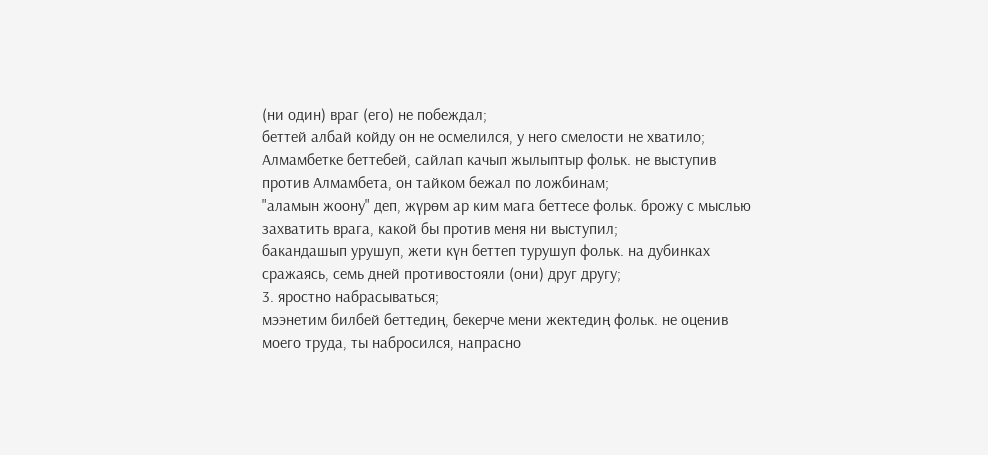(ни один) враг (его) не побеждал;
беттей албай койду он не осмелился, у него смелости не хватило;
Алмамбетке беттебей, сайлап качып жылыптыр фольк. не выступив против Алмамбета, он тайком бежал по ложбинам;
"аламын жоону" деп, жүрөм ар ким мага беттесе фольк. брожу с мыслью захватить врага, какой бы против меня ни выступил;
бакандашып урушуп, жети күн беттеп турушуп фольк. на дубинках сражаясь, семь дней противостояли (они) друг другу;
3. яростно набрасываться;
мээнетим билбей беттедиң, бекерче мени жектедиң фольк. не оценив моего труда, ты набросился, напрасно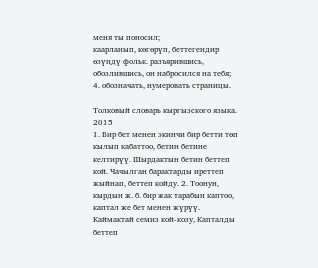меня ты поносил;
каарланып, көгөрүп, беттегендир өзүңдү фольк. разъярившись, обозлившись, он набросился на тебя;
4. обозначать, нумеровать страницы.

Толковый словарь кыргызского языка. 2015
1. Бир бет менен экинчи бир бетти төп кылып кабаттоо, бетин бетине келтирүү. Шырдактын бетин беттеп кой. Чачылган барактарды иреттеп жыйнап, беттеп койду. 2. Тоонун, кырдын ж. б. бир жак тарабын каптоо, каптал же бет менен жүрүү. Каймактай семиз кой-козу, Капталды беттеп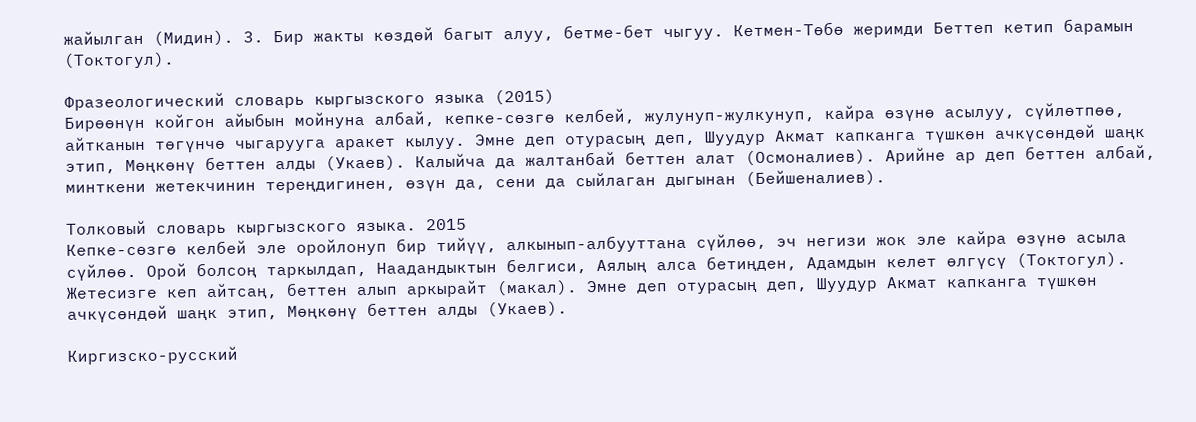жайылган (Мидин). 3. Бир жакты көздөй багыт алуу, бетме-бет чыгуу. Кетмен-Төбө жеримди Беттеп кетип барамын (Токтогул).

Фразеологический словарь кыргызского языка (2015)
Бирөөнүн койгон айыбын мойнуна албай, кепке-сөзгө келбей, жулунуп-жулкунуп, кайра өзүнө асылуу, сүйлөтпөө, айтканын төгүнчө чыгарууга аракет кылуу. Эмне деп отурасың деп, Шуудур Акмат капканга түшкөн ачкүсөндөй шаңк этип, Мөңкөнү беттен алды (Укаев). Калыйча да жалтанбай беттен алат (Осмоналиев). Арийне ар деп беттен албай, минткени жетекчинин тереңдигинен, өзүн да, сени да сыйлаган дыгынан (Бейшеналиев).

Толковый словарь кыргызского языка. 2015
Кепке-сөзгө келбей эле оройлонуп бир тийүү, алкынып-албууттана сүйлөө, эч негизи жок эле кайра өзүнө асыла сүйлөө. Орой болсоң таркылдап, Наадандыктын белгиси, Аялың алса бетиңден, Адамдын келет өлгүсү (Токтогул). Жетесизге кеп айтсаң, беттен алып аркырайт (макал). Эмне деп отурасың деп, Шуудур Акмат капканга түшкөн ачкүсөндөй шаңк этип, Мөңкөнү беттен алды (Укаев).

Киргизско-русский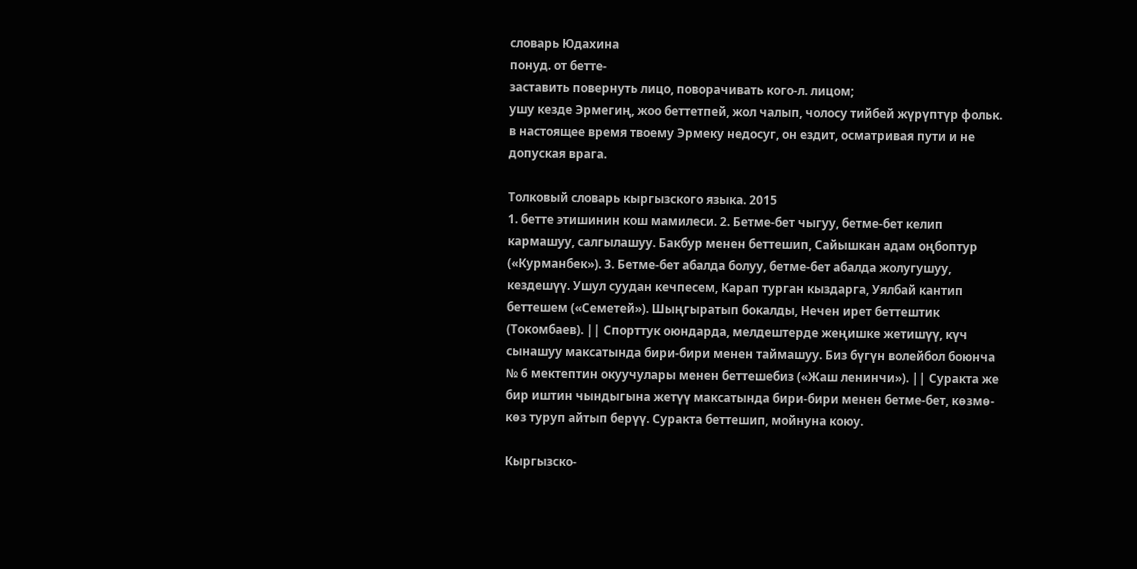словарь Юдахина
понуд. от бетте-
заставить повернуть лицо, поворачивать кого-л. лицом;
ушу кезде Эрмегиң, жоо беттетпей, жол чалып, чолосу тийбей жүрүптүр фольк. в настоящее время твоему Эрмеку недосуг, он ездит, осматривая пути и не допуская врага.

Толковый словарь кыргызского языка. 2015
1. бетте этишинин кош мамилеси. 2. Бетме-бет чыгуу, бетме-бет келип кармашуу, салгылашуу. Бакбур менен беттешип, Сайышкан адам оңбоптур («Курманбек»). 3. Бетме-бет абалда болуу, бетме-бет абалда жолугушуу, кездешүү. Ушул суудан кечпесем, Карап турган кыздарга, Уялбай кантип беттешем («Семетей»). Шыңгыратып бокалды, Нечен ирет беттештик (Токомбаев). || Спорттук оюндарда, мелдештерде жеңишке жетишүү, күч сынашуу максатында бири-бири менен таймашуу. Биз бүгүн волейбол боюнча № 6 мектептин окуучулары менен беттешебиз («Жаш ленинчи»). || Суракта же бир иштин чындыгына жетүү максатында бири-бири менен бетме-бет, көзмө-көз туруп айтып берүү. Суракта беттешип, мойнуна коюу.

Кыргызско-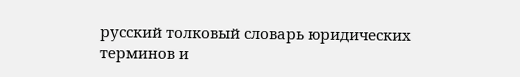русский толковый словарь юридических терминов и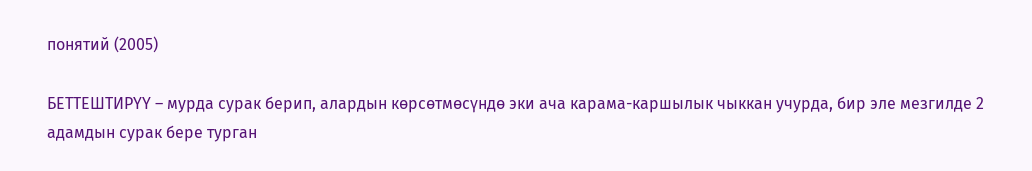понятий (2005)

БЕТТЕШТИРҮҮ – мурда сурак берип, алардын көрсөтмөсүндө эки ача карама-каршылык чыккан учурда, бир эле мезгилде 2 адамдын сурак бере турган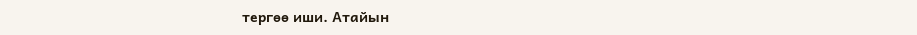тергөө иши. Атайын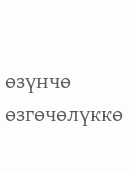өзүнчө өзгөчөлүккө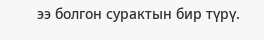ээ болгон сурактын бир түрү.